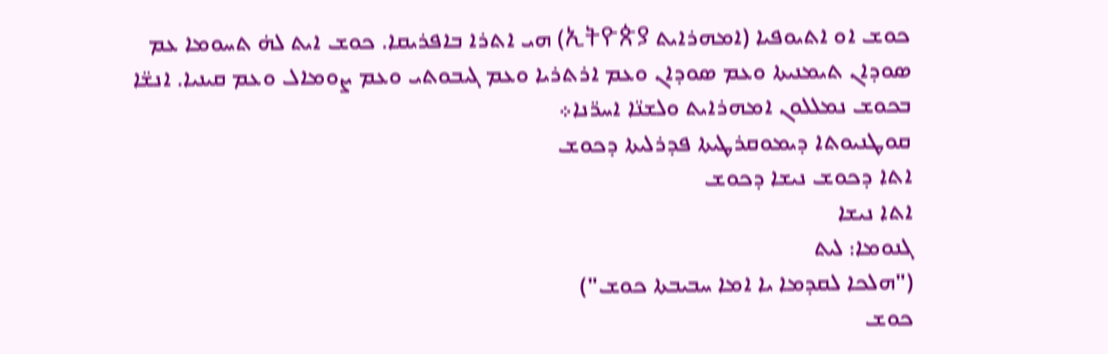ܟܘܫ ܐܘ ܐܬܝܘܦܝܐ (ܐܡܗܪܐܝܬ ኢትዮጵያ) ܗܝ ܐܬܪܐ ܒܐܦܪܝܩܐ. ܟܘܫ ܐܝܬ ܠܗ̇ ܬܚܘܡܐ ܥܡ ܣܘܕܐܢ ܬܝܡܢܝܬܐ ܘܥܡ ܣܘܕܐܢ ܘܥܡ ܐܪܬܪܝܐ ܘܥܡ ܓܝܒܘܬܝ ܘܥܡ ܨܘܡܐܠ ܘܥܡ ܩܝܢܝܐ. ܐܢܫ̈ܐ ܒܟܘܫ ܢܡܠܠܘܢ ܐܡܗܪܐܝܬ ܘܠܫܢ̈ܐ ܐܚܪ̈ܢܐ܀
ܩܘܛܢܝܘܬܐ ܕܝܡܘܩܪܛܝܬܐ ܦܕܪܠܝܬܐ ܕܟܘܫ
ܐܬܐ ܕܟܘܫ ܢܝܫܐ ܕܟܘܫ
ܐܬܐ ܢܝܫܐ
ܓܢܘܡܐ: ܠܝܬ
("ܗܠܟܐ ܠܩܕܡܐ ܝܐ ܐܡܐ ܚܒܝܒܬܐ ܟܘܫ")
ܟܘܫ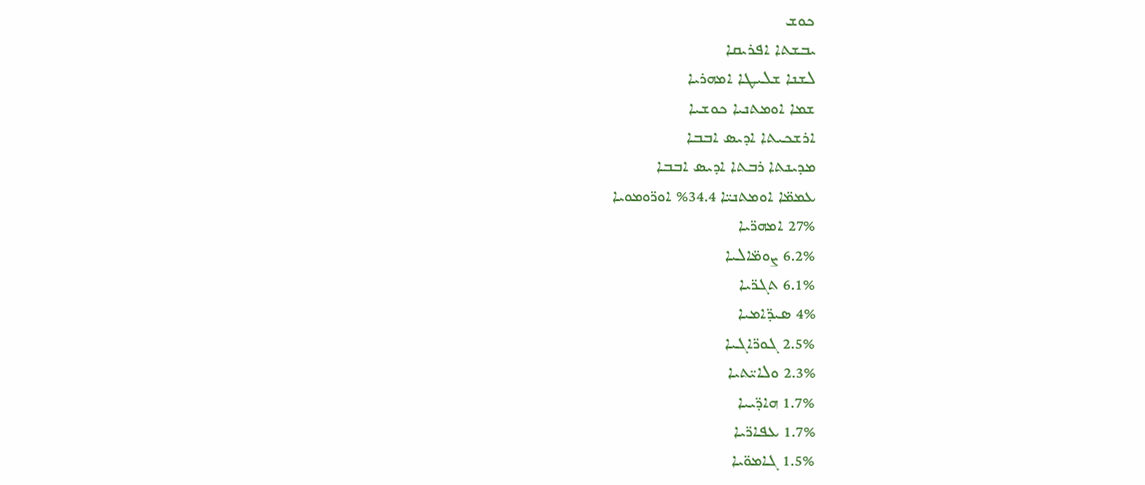ܟܘܫ
ܝܒܫܬܐ ܐܦܪܝܩܐ
ܠܫܢܐ ܫܠܝܛܐ ܐܡܗܪܝܐ
ܫܡܐ ܐܘܡܬܢܝܐ ܟܘܫܝܐ
ܐܪܫܟܝܬܐ ܐܕܝܣ ܐܒܒܐ
ܡܕܝܢܬܐ ܪܒܬܐ ܐܕܝܣ ܐܒܒܐ
ܥܡܡ̈ܐ ܐܘܡܬܢܝ̈ܐ 34.4% ܐܘܪ̈ܘܡܘܝܐ
27% ܐܡܗܪ̈ܝܐ
6.2% ܨܘܡ̈ܐܠܝܐ
6.1% ܬܓܪ̈ܝܐ
4% ܣܝܕ̈ܐܡܝܐ
2.5% ܓܘܪ̈ܐܓܝܐ
2.3% ܘܠܐܝ̈ܬܝܐ
1.7% ܗܐܕ̈ܝܝܐ
1.7% ܥܦܐܪ̈ܝܐ
1.5% ܓܐܡܘ̈ܝܐ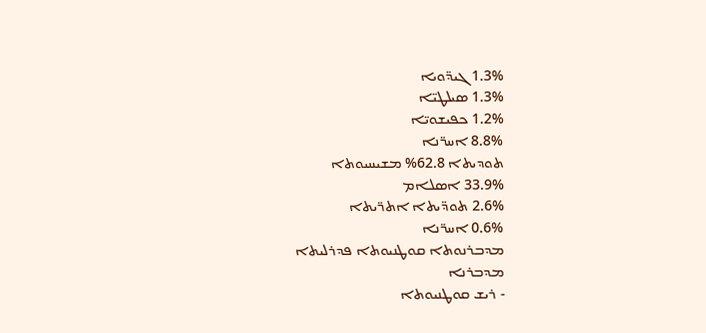1.3% ܓܝܕ̈ܘܝܐ
1.3% ܣܝܠܛܝ̈ܐ
1.2% ܟܦܝܫܘܝ̈ܐ
8.8% ܐܚܪ̈ܢܐ
ܬܘܕܝܬܐ 62.8% ܡܫܝܚܝܘܬܐ
33.9% ܐܣܠܐܡ
2.6% ܬܘܕ̈ܝܬܐ ܐܬܪ̈ܝܬܐ
0.6% ܐܚܪ̈ܢܐ
ܡܕܒܪܢܘܬܐ ܩܘܛܢܝܘܬܐ ܦܕܪܠܝܬܐ
ܡܕܒܪܢܐ
- ܪܝܫ ܩܘܛܢܝܘܬܐ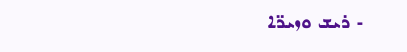- ܪܝܫ ܘܙܝܪ̈ܐ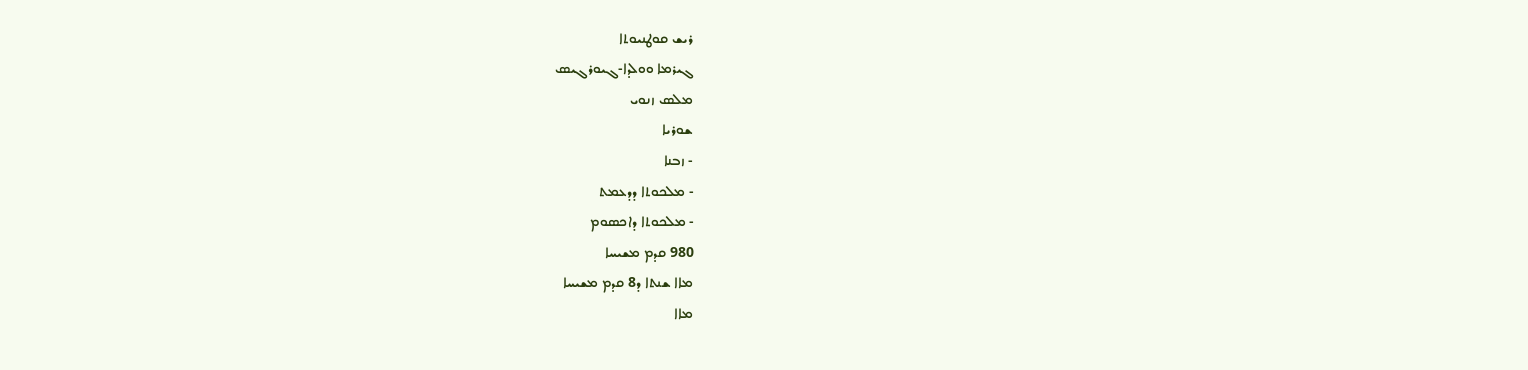ܪܝܫ ܩܘܛܢܝܘܬܐ
ܓܝܪܡܐ ܘܘܠܕܐ-ܓܝܘܪܓܝܣ
ܡܠܣ ܙܢܘܝ
ܫܘܪܝܐ
- ܙܒܢܐ
- ܡܠܟܘܬܐ ܕܕܥܡܬ
- ܡܠܟܘܬܐ ܕܐܟܣܘܡ
980 ܩܕܡ ܡܫܝܚܐ
ܡܐܐ ܫܢܬܐ ܕ8 ܩܕܡ ܡܫܝܚܐ
ܡܐܐ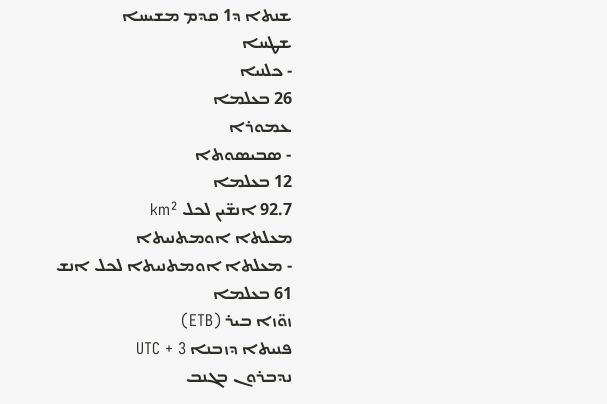ܫܢܬܐ ܕ1 ܩܕܡ ܡܫܝܚܐ
ܫܛܚܐ
- ܟܠܢܝܐ
26 ܒܥܠܡܐ
ܥܡܘܪܐ
- ܣܒܝܣܘܬܐ
12 ܒܥܠܡܐ
92.7 ܐܢܫ̈ܝܢ ܠܟܠ km²
ܡܥܠܬܐ ܐܘܡܬܢܝܬܐ
- ܡܥܠܬܐ ܐܘܡܬܢܝܬܐ ܠܟܠ ܐܢܫ
61 ܒܥܠܡܐ
ܙܘ̈ܙܐ ܒܝܪ (ETB)
ܦܢܝܬܐ ܕܙܒܢܐ UTC + 3
ܢܕܒܪܘܢ ܒܓܢܒ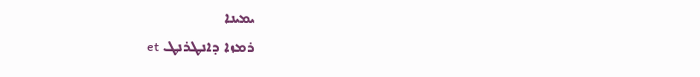ܝܡܝܢܐ
ܪܡܙܐ ܕܐܢܛܪܢܛ et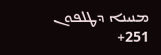ܡܢܝܢܐ ܕܛܠܦܘܢ 251+